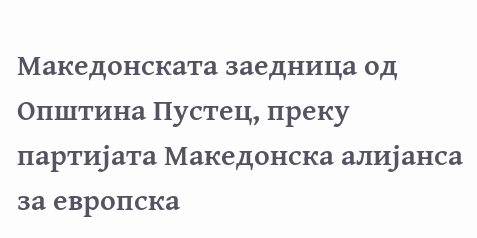Македонската заедница од Општина Пустец, преку партијата Македонска алијанса за европска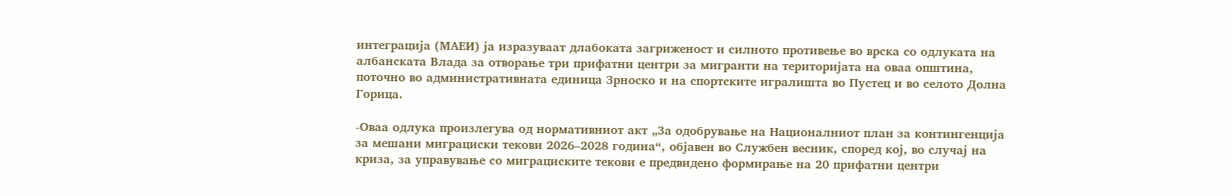интеграција (МАЕИ) ја изразуваат длабоката загриженост и силното противење во врска со одлуката на албанската Влада за отворање три прифатни центри за мигранти на територијата на оваа општина, поточно во административната единица Зрноско и на спортските игралишта во Пустец и во селото Долна Горица.

-Оваа одлука произлегува од нормативниот акт „За одобрување на Националниот план за контингенција за мешани миграциски текови 2026–2028 година“, објавен во Службен весник, според кој, во случај на криза, за управување со миграциските текови е предвидено формирање на 20 прифатни центри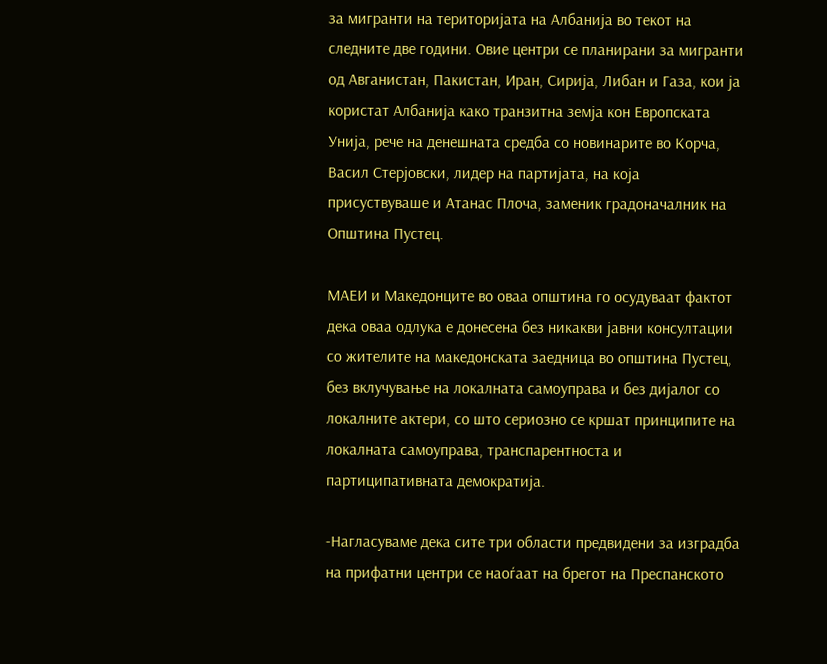за мигранти на територијата на Албанија во текот на следните две години. Овие центри се планирани за мигранти од Авганистан, Пакистан, Иран, Сирија, Либан и Газа, кои ја користат Албанија како транзитна земја кон Европската Унија, рече на денешната средба со новинарите во Корча, Васил Стерјовски, лидер на партијата, на која присуствуваше и Атанас Плоча, заменик градоначалник на Општина Пустец.

МАЕИ и Македонците во оваа општина го осудуваат фактот дека оваа одлука е донесена без никакви јавни консултации со жителите на македонската заедница во општина Пустец, без вклучување на локалната самоуправа и без дијалог со локалните актери, со што сериозно се кршат принципите на локалната самоуправа, транспарентноста и партиципативната демократија.

-Нагласуваме дека сите три области предвидени за изградба на прифатни центри се наоѓаат на брегот на Преспанското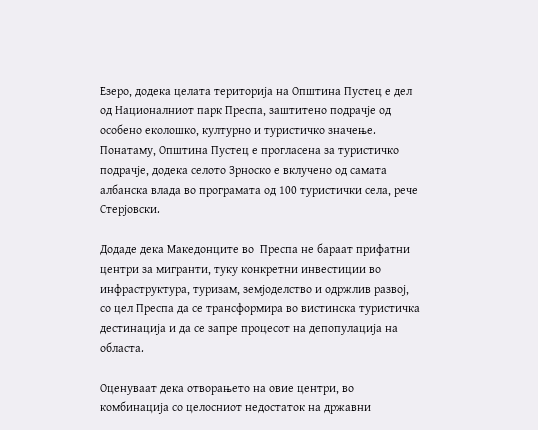Езеро, додека целата територија на Општина Пустец е дел од Националниот парк Преспа, заштитено подрачје од особено еколошко, културно и туристичко значење. Понатаму, Општина Пустец е прогласена за туристичко подрачје, додека селото Зрноско е вклучено од самата албанска влада во програмата од 100 туристички села, рече Стерјовски.

Додаде дека Македонците во  Преспа не бараат прифатни центри за мигранти, туку конкретни инвестиции во инфраструктура, туризам, земјоделство и одржлив развој, со цел Преспа да се трансформира во вистинска туристичка дестинација и да се запре процесот на депопулација на областа.

Оценуваат дека отворањето на овие центри, во комбинација со целосниот недостаток на државни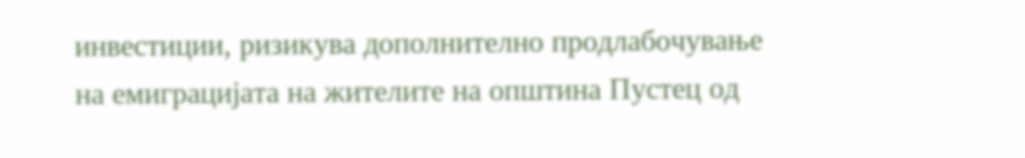инвестиции, ризикува дополнително продлабочување на емиграцијата на жителите на општина Пустец од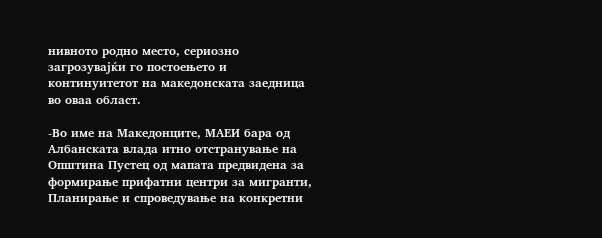нивното родно место, сериозно загрозувајќи го постоењето и континуитетот на македонската заедница во оваа област.

-Во име на Македонците, МАЕИ бара од Албанската влада итно отстранување на Општина Пустец од мапата предвидена за формирање прифатни центри за мигранти, Планирање и спроведување на конкретни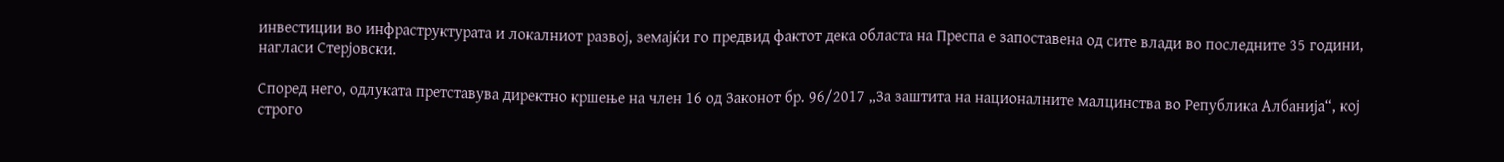инвестиции во инфраструктурата и локалниот развој, земајќи го предвид фактот дека областа на Преспа е запоставена од сите влади во последните 35 години, нагласи Стерјовски.

Според него, одлуката претставува директно кршење на член 16 од Законот бр. 96/2017 „За заштита на националните малцинства во Република Албанија“, кој строго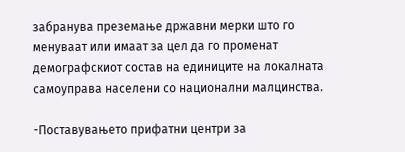забранува преземање државни мерки што го менуваат или имаат за цел да го променат демографскиот состав на единиците на локалната самоуправа населени со национални малцинства.

-Поставувањето прифатни центри за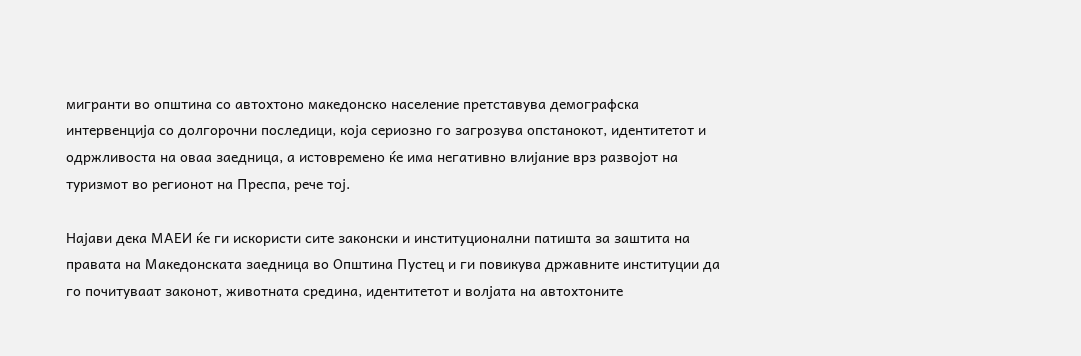мигранти во општина со автохтоно македонско население претставува демографска интервенција со долгорочни последици, која сериозно го загрозува опстанокот, идентитетот и одржливоста на оваа заедница, а истовремено ќе има негативно влијание врз развојот на туризмот во регионот на Преспа, рече тој.

Најави дека МАЕИ ќе ги искористи сите законски и институционални патишта за заштита на правата на Македонската заедница во Општина Пустец и ги повикува државните институции да го почитуваат законот, животната средина, идентитетот и волјата на автохтоните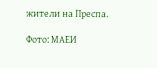жители на Преспа.

Фото: МАЕИ